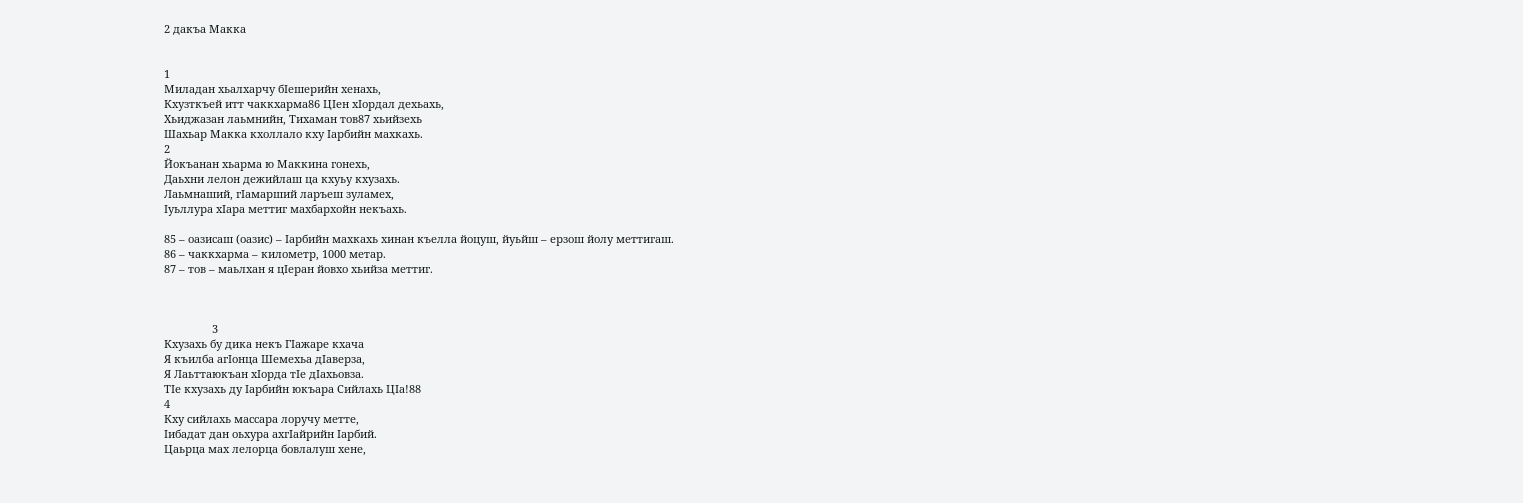2 дакъа Макка


1
Миладан хьалхарчу бIешерийн хенахь,
Кхузткъей итт чаккхарма86 ЦIен хIордал дехьахь,
Хьиджазан лаьмнийн, Тихаман тов87 хьийзехь
Шахьар Макка кхоллало кху Iарбийн махкахь.
2
Йокъанан хьарма ю Маккина гонехь,
Даьхни лелон дежийлаш ца кхуьу кхузахь.
Лаьмнаший, гIамарший ларъеш зуламех,
Iуьллура хIара меттиг махбархойн некъахь.

85 – оазисаш (оазис) – Iарбийн махкахь хинан къелла йоцуш, йуьйш – ерзош йолу меттигаш.
86 – чаккхарма – километр, 1000 метар.
87 – тов – маьлхан я цIеран йовхо хьийза меттиг.



                3
Кхузахь бу дика некъ ГIажаре кхача
Я къилба агIонца Шемехьа дIаверза,
Я Лаьттаюкъан хIорда тIе дIахьовза.
ТIе кхузахь ду Iарбийн юкъара Сийлахь ЦIа!88
4
Кху сийлахь массара лоручу метте,
Iибадат дан оьхура ахгIайрийн Iарбий.
Цаьрца мах лелорца бовлалуш хене,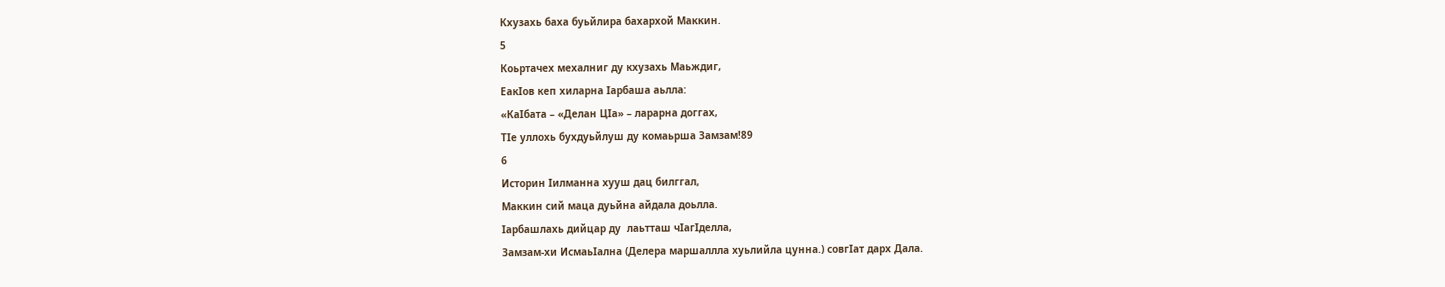Кхузахь баха буьйлира бахархой Маккин.
5
Коьртачех мехалниг ду кхузахь Маьждиг,
ЕакIов кеп хиларна Iарбаша аьлла:
«КаIбата – «Делан ЦIа» – ларарна доггах,
ТIе уллохь бухдуьйлуш ду комаьрша Замзам!89
6
Историн Iилманна хууш дац билггал,
Маккин сий маца дуьйна айдала доьлла.
Iарбашлахь дийцар ду  лаьтташ чIагIделла,
Замзам-хи ИсмаьIална (Делера маршаллла хуьлийла цунна.) совгIат дарх Дала.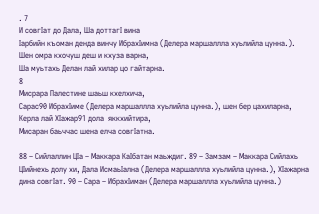. 7
И совгIат до Дала, Ша доттагI вина
Iарбийн къоман денда винчу ИбрахIимна (Делера маршаллла хуьлийла цунна.).
Шен омра кхочуш деш и кхуза варна,
Ша муьтахь Делан лай хилар цо гайтарна.
8
Мисрара Палестине шаьш кхелхича,
Сарас90 ИбрахIиме (Делера маршаллла хуьлийла цунна.), шен бер цахиларна,
Керла лай ХIажар91 дола  яккхийтира,
Мисаран баьччас шена елча совгIатна.

88 – Сийлаллин ЦIа – Маккара КаIбатан маьждиг. 89 – Замзам – Маккара Сийлахь ЦIийнехь долу хи, Дала ИсмаьIална (Делера маршаллла хуьлийла цунна.), ХIажарна  дина совгIат. 90 – Сара – ИбрахIиман (Делера маршаллла хуьлийла цунна.)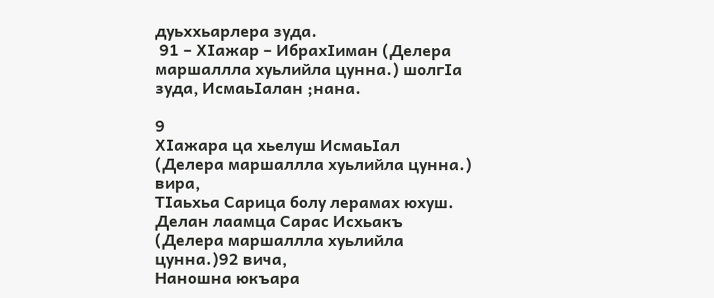дуьххьарлера зуда.
 91 – ХIажар – ИбрахIиман (Делера маршаллла хуьлийла цунна.) шолгIа зуда, ИсмаьIалан ;нана.

9
ХIажара ца хьелуш ИсмаьIал (Делера маршаллла хуьлийла цунна.) вира,
ТIаьхьа Сарица болу лерамах юхуш.
Делан лаамца Сарас Исхьакъ (Делера маршаллла хуьлийла цунна.)92 вича,
Наношна юкъара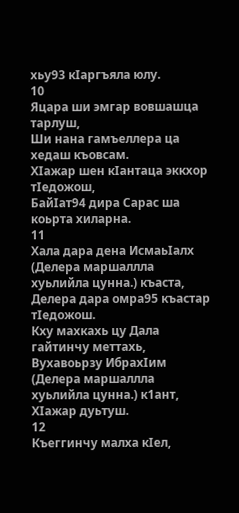хьу93 кIаргъяла юлу.
10
Яцара ши эмгар вовшашца тарлуш,
Ши нана гамъеллера ца хедаш къовсам.
ХIажар шен кIантаца эккхор тIедожош,
БайIат94 дира Сарас ша коьрта хиларна.
11
Хала дара дена ИсмаьIалх (Делера маршаллла хуьлийла цунна.) къаста,
Делера дара омра95 къастар тIедожош.
Кху махкахь цу Дала гайтинчу меттахь,
Вухавоьрзу ИбрахIим (Делера маршаллла хуьлийла цунна.) к1ант, ХIажар дуьтуш.
12
Къеггинчу малха кIел,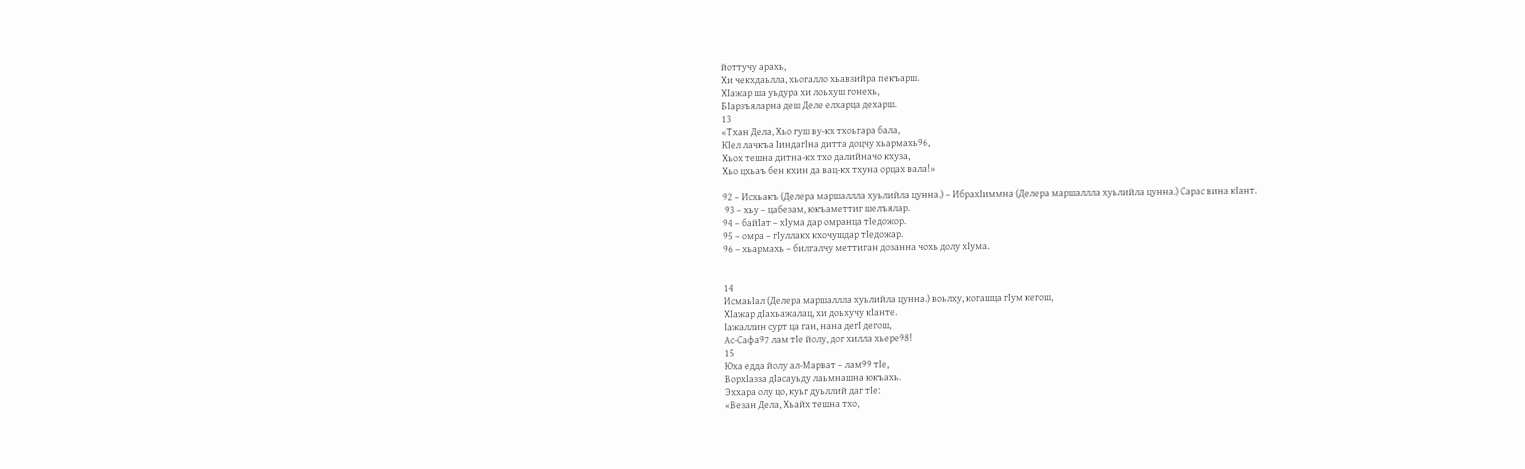йоттучу арахь,
Хи чекхдаьлла, хьогалло хьавзийра пекъарш.
ХIажар ша уьдура хи лоьхуш гонехь,
БIарзъяларна деш Деле елхарца дехарш.
13
«Тхан Дела, Хьо гуш ву-кх тхоьгара бала,
КIел лачкъа IиндагIна дитта доцчу хьармахь96,
Хьох тешна дитна-кх тхо далийначо кхуза,
Хьо цхьаъ бен кхин да вац-кх тхуна орцах вала!»

92 – Исхьакъ (Делера маршаллла хуьлийла цунна.) – ИбрахIиммна (Делера маршаллла хуьлийла цунна.) Сарас вина кIант.
 93 – хьу – цабезам, юкъаметтиг шелъялар.
94 – байIат – хIума дар омранца тIедожор.
95 – омра – гIуллакх кхочушдар тIедожар.
96 – хьармахь – билгалчу меттиган дозанна чохь долу хIума.


14
ИсмаьIал (Делера маршаллла хуьлийла цунна.) воьлху, когашца гIум кегош,
ХIажар дIахьажалац, хи доьхучу кIанте.
Iажаллин сурт ца ган, нана дегI дегош,
Ас-Сафа97 лам тIе йолу, дог хилла хьере98!
15
Юха едда йолу ал-Марват – лам99 тIе,
ВорхIазза дIасауьду лаьмнашна юкъахь.
Эххара олу цо, куьг дуьллий даг тIе:
«Везан Дела, Хьайх тешна тхо,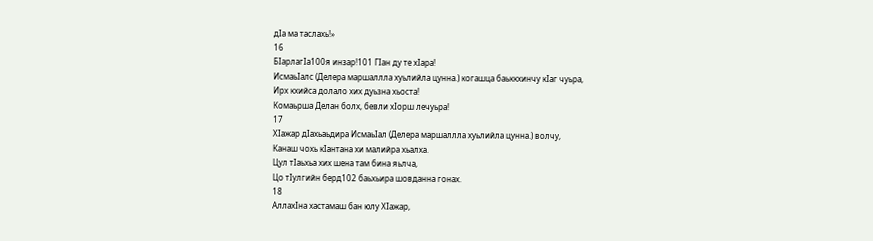дIа ма таслахь!»
16
БIарлагIа100я инзар!101 ГIан ду те хIара!
ИсмаьIалс (Делера маршаллла хуьлийла цунна.) когашца баьккхинчу кIаг чуьра,
Ирх кхийса долало хих дуьзна хьоста!
Комаьрша Делан болх, бевли хIорш лечуьра!
17
ХIажар дIахьаьдира ИсмаьIал (Делера маршаллла хуьлийла цунна.) волчу,
Канаш чохь кIантана хи малийра хьалха.
Цул тIаьхьа хих шена там бина яьлча,
Цо тIулгийн берд102 баьхьира шовданна гонах.
18
АллахIна хастамаш бан юлу ХIажар,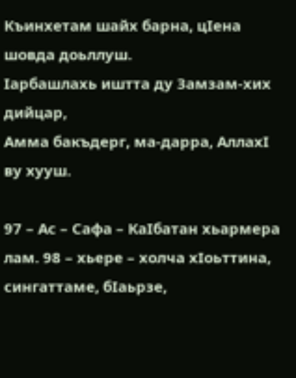Къинхетам шайх барна, цIена шовда доьллуш.
Iарбашлахь иштта ду Замзам-хих дийцар,
Амма бакъдерг, ма-дарра, АллахI ву хууш.

97 – Ас – Сафа – КаIбатан хьармера лам. 98 – хьере – холча хIоьттина, сингаттаме, бIаьрзе,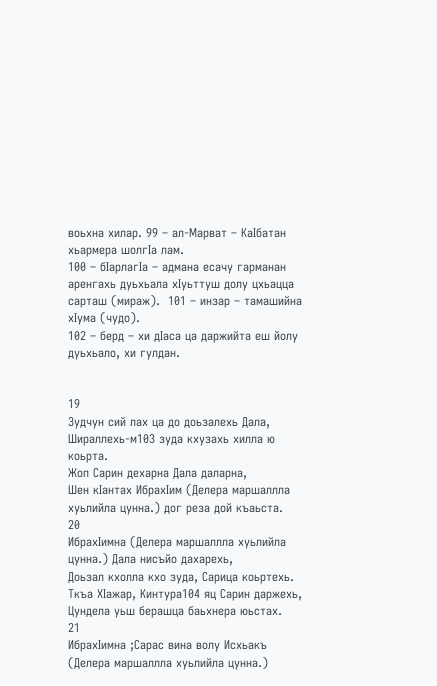воьхна хилар. 99 – ал-Марват – КаIбатан хьармера шолгIа лам.
100 – бIарлагIа – адмана есачу гарманан аренгахь дуьхьала хIуьттуш долу цхьацца сарташ (мираж).  101 – инзар – тамашийна хIума (чудо).
102 – берд – хи дIаса ца даржийта еш йолу дуьхьало, хи гулдан.


19
Зудчун сий лах ца до доьзалехь Дала,
Шираллехь-м103 зуда кхузахь хилла ю коьрта.
Жоп Сарин дехарна Дала даларна,
Шен кIантах ИбрахIим (Делера маршаллла хуьлийла цунна.) дог реза дой къаьста.
20
ИбрахIимна (Делера маршаллла хуьлийла цунна.) Дала нисъйо дахарехь,
Доьзал кхолла кхо зуда, Сарица коьртехь.
Ткъа ХIажар, Кинтура104 яц Сарин даржехь,
Цундела уьш берашца баьхнера юьстах.
21
ИбрахIимна ;Сарас вина волу Исхьакъ (Делера маршаллла хуьлийла цунна.)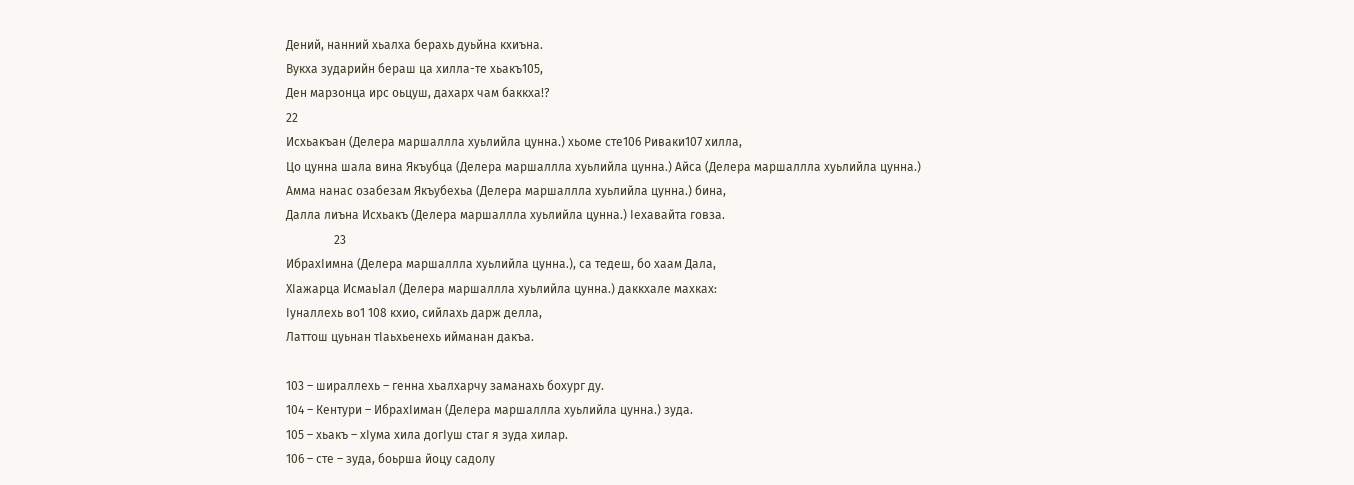Дений, нанний хьалха берахь дуьйна кхиъна.
Вукха зударийн бераш ца хилла-те хьакъ105,
Ден марзонца ирс оьцуш, дахарх чам баккха!?
22
Исхьакъан (Делера маршаллла хуьлийла цунна.) хьоме сте106 Риваки107 хилла,
Цо цунна шала вина Якъубца (Делера маршаллла хуьлийла цунна.) Айса (Делера маршаллла хуьлийла цунна.)
Амма нанас озабезам Якъубехьа (Делера маршаллла хуьлийла цунна.) бина,
Далла лиъна Исхьакъ (Делера маршаллла хуьлийла цунна.) Iехавайта говза.
                23
ИбрахIимна (Делера маршаллла хуьлийла цунна.), са тедеш, бо хаам Дала,
ХIажарца ИсмаьIал (Делера маршаллла хуьлийла цунна.) даккхале махках:
Iуналлехь во1 108 кхио, сийлахь дарж делла,
Латтош цуьнан тIаьхьенехь ийманан дакъа.

103 – шираллехь – генна хьалхарчу заманахь бохург ду.
104 – Кентури – ИбрахIиман (Делера маршаллла хуьлийла цунна.) зуда.
105 – хьакъ – хIума хила догIуш стаг я зуда хилар.
106 – сте – зуда, боьрша йоцу садолу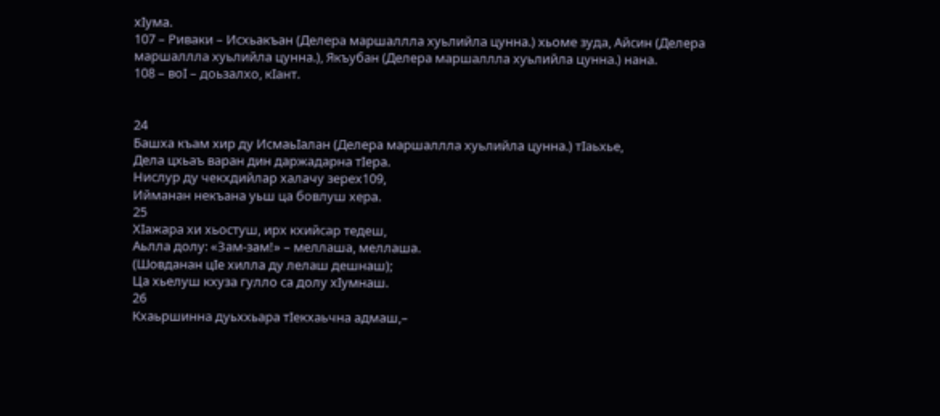хIума.
107 – Риваки – Исхьакъан (Делера маршаллла хуьлийла цунна.) хьоме зуда, Айсин (Делера маршаллла хуьлийла цунна.), Якъубан (Делера маршаллла хуьлийла цунна.) нана.
108 – воI – доьзалхо, кIант.


24
Башха къам хир ду ИсмаьIалан (Делера маршаллла хуьлийла цунна.) тIаьхье,
Дела цхьаъ варан дин даржадарна тIера.
Нислур ду чекхдийлар халачу зерех109,
Ийманан некъана уьш ца бовлуш хера.
25
ХIажара хи хьостуш, ирх кхийсар тедеш,
Аьлла долу: «Зам-зам!» – меллаша, меллаша.
(Шовданан цIе хилла ду лелаш дешнаш);
Ца хьелуш кхуза гулло са долу хIумнаш.
26
Кхаьршинна дуьххьара тIекхаьчна адмаш,–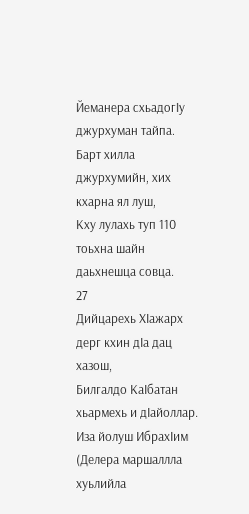Йеманера схьадогIу джурхуман тайпа.
Барт хилла джурхумийн, хих кхарна ял луш,
Кху лулахь туп 110 тоьхна шайн даьхнешца совца.
27
Дийцарехь ХIажарх дерг кхин дIа дац хазош,
Билгалдо КаIбатан хьармехь и дIайоллар.
Иза йолуш ИбрахIим (Делера маршаллла хуьлийла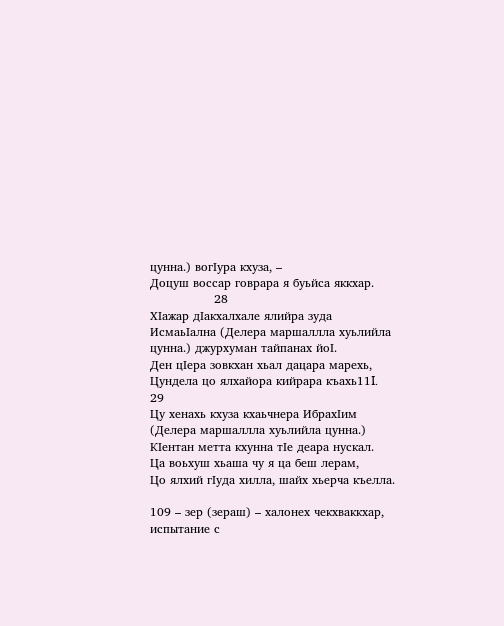цунна.) вогIура кхуза, –
Доцуш воссар говрара я буьйса яккхар.
                28
ХIажар дIакхалхале ялийра зуда
ИсмаьIална (Делера маршаллла хуьлийла цунна.) джурхуман тайпанах йоI.
Ден цIера зовкхан хьал дацара марехь,
Цундела цо ялхайора кийрара къахь11I.
29
Цу хенахь кхуза кхаьчнера ИбрахIим (Делера маршаллла хуьлийла цунна.)
КIентан метта кхунна тIе деара нускал.
Ца воьхуш хьаша чу я ца беш лерам,
Цо ялхий гIуда хилла, шайх хьерча къелла.

109 – зер (зераш) – халонех чекхваккхар, испытание с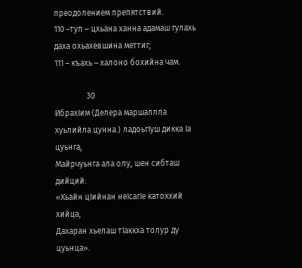преодолением препятствий.
110 –туп – цхьана ханна адамаш гулахь даха охьахевшина меттиг;
111 – къахь – халоно бохийна чам.

                30
ИбрахIим (Делера маршаллла хуьлийла цунна.) ладоьгIуш дикка Iа цуьнга,
Майрчуьнга ала олу, шен сибташ дийций:
«Хьайн цIийнан неIсагIе катоххий хийца,
Дахаран хьелаш тIаккха толур ду цуьнца».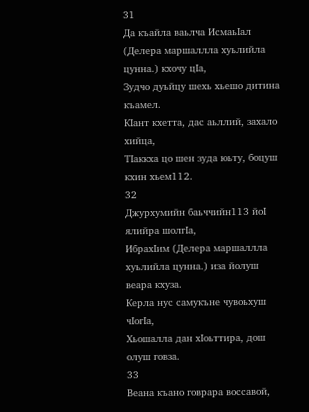31
Да къайла ваьлча ИсмаьIал (Делера маршаллла хуьлийла цунна.) кхочу цIа,
Зудчо дуьйцу шехь хьешо дитина къамел.
КIант кхетта, дас аьллий, захало хийца,
ТIаккха цо шен зуда юьту, боцуш кхин хьем112.
32
Джурхумийн баьччийн113 йоI ялийра шолгIа,
ИбрахIим (Делера маршаллла хуьлийла цунна.) иза йолуш веара кхуза.
Керла нус самукъне чувоьхуш чIогIа,
Хьошалла дан хIоьттира, дош олуш говза.
33
Веана къано говрара воссавой,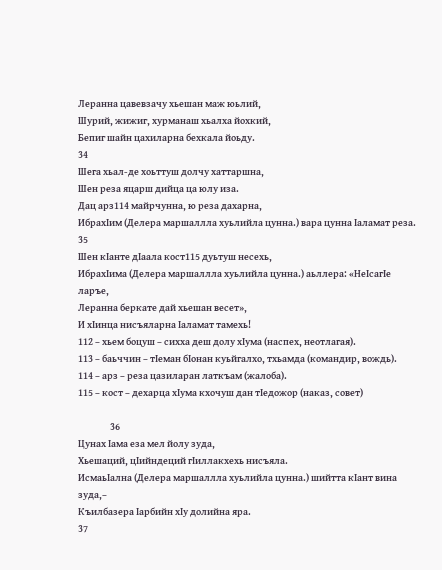Леранна цавевзачу хьешан маж юьлий,
Шурий, жижиг, хурманаш хьалха йохкий,
Бепиг шайн цахиларна бехкала йоьду.
34
Шега хьал-де хоьттуш долчу хаттаршна,
Шен реза яцарш дийца ца юлу иза.
Дац арз114 майрчунна, ю реза дахарна,
ИбрахIим (Делера маршаллла хуьлийла цунна.) вара цунна Iаламат реза.
35
Шен кIанте дIаала кост115 дуьтуш несехь,
ИбрахIима (Делера маршаллла хуьлийла цунна.) аьллера: «НеIсагIе ларъе,
Леранна беркате дай хьешан весет»,
И хIинца нисъяларна Iаламат тамехь!
112 – хьем боцуш – сихха деш долу хIума (наспех, неотлагая).
113 – баьччин – тIеман бIонан куьйгалхо, тхьамда (командир, вождь).
114 – арз – реза цазиларан латкъам (жалоба).
115 – кост – дехарца хIума кхочуш дан тIедожор (наказ, совет)

                36
Цунах Iама еза мел йолу зуда,
Хьешаций, цIийндеций гIиллакхехь нисъяла.
ИсмаьIална (Делера маршаллла хуьлийла цунна.) шийтта кIант вина зуда,–
Къилбазера Iарбийн хIу долийна яра.
37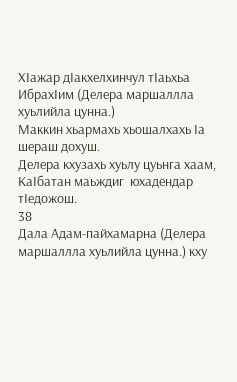ХIажар дIакхелхинчул тIаьхьа ИбрахIим (Делера маршаллла хуьлийла цунна.)
Маккин хьармахь хьошалхахь Iа шераш дохуш.
Делера кхузахь хуьлу цуьнга хаам,
КаIбатан маьждиг  юхадендар тIедожош.
38
Дала Адам-пайхамарна (Делера маршаллла хуьлийла цунна.) кху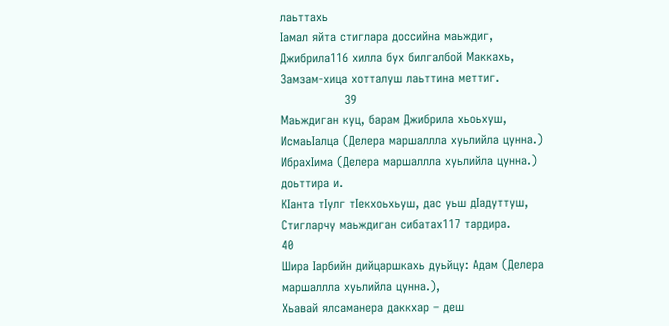лаьттахь
Iамал яйта стиглара доссийна маьждиг,
Джибрила116 хилла бух билгалбой Маккахь,
Замзам-хица хотталуш лаьттина меттиг.
                39
Маьждиган куц, барам Джибрила хьоьхуш,
ИсмаьIалца (Делера маршаллла хуьлийла цунна.) ИбрахIима (Делера маршаллла хуьлийла цунна.) доьттира и.
КIанта тIулг тIекхоьхьуш, дас уьш дIадуттуш,
Стигларчу маьждиган сибатах117 тардира.
40
Шира Iарбийн дийцаршкахь дуьйцу: Адам (Делера маршаллла хуьлийла цунна.),
Хьавай ялсаманера даккхар – деш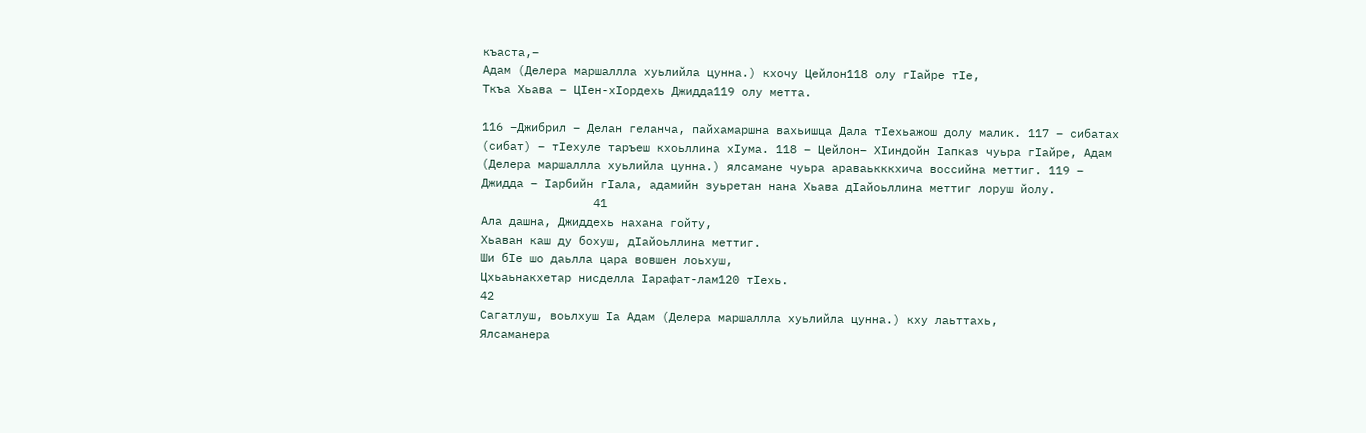къаста,–
Адам (Делера маршаллла хуьлийла цунна.) кхочу Цейлон118 олу гIайре тIе,
Ткъа Хьава – ЦIен-хIордехь Джидда119 олу метта.

116 –Джибрил – Делан геланча, пайхамаршна вахьишца Дала тIехьажош долу малик. 117 – сибатах (сибат) – тIехуле таръеш кхоьллина хIума. 118 – Цейлон– ХIиндойн Iапказ чуьра гIайре, Адам (Делера маршаллла хуьлийла цунна.) ялсамане чуьра араваькккхича воссийна меттиг. 119 – Джидда – Iарбийн гIала, адамийн зуьретан нана Хьава дIайоьллина меттиг лоруш йолу.
                41
Ала дашна, Джиддехь нахана гойту,
Хьаван каш ду бохуш, дIайоьллина меттиг.
Ши бIе шо даьлла цара вовшен лоьхуш,
Цхьаьнакхетар нисделла Iарафат-лам120 тIехь.
42
Сагатлуш, воьлхуш Iа Адам (Делера маршаллла хуьлийла цунна.) кху лаьттахь,
Ялсаманера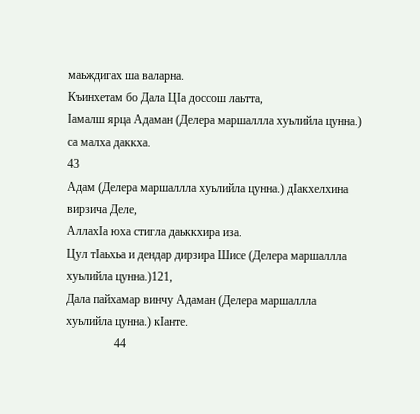маьждигах ша валарна.
Къинхетам бо Дала ЦIа доссош лаьтта,
Iамалш ярца Адаман (Делера маршаллла хуьлийла цунна.) са малха даккха.
43
Адам (Делера маршаллла хуьлийла цунна.) дIакхелхина вирзича Деле,
АллахIа юха стигла даьккхира иза.
Цул тIаьхьа и дендар дирзира Шисе (Делера маршаллла хуьлийла цунна.)121,
Дала пайхамар винчу Адаман (Делера маршаллла хуьлийла цунна.) кIанте.
                44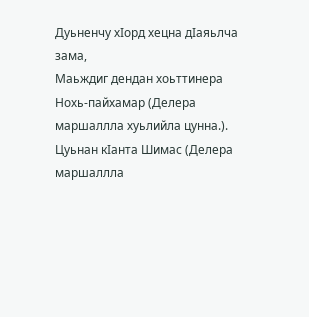Дуьненчу хIорд хецна дIаяьлча зама,
Маьждиг дендан хоьттинера Нохь-пайхамар (Делера маршаллла хуьлийла цунна.).
Цуьнан кIанта Шимас (Делера маршаллла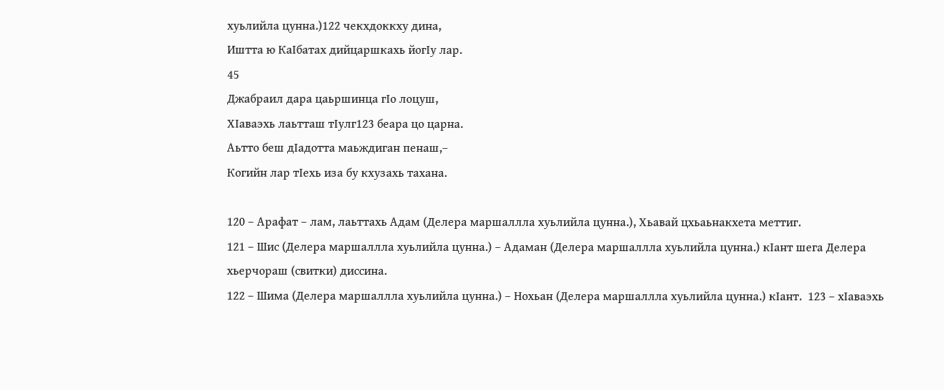хуьлийла цунна.)122 чекхдоккху дина,
Иштта ю КаIбатах дийцаршкахь йогIу лар.
45
Джабраил дара цаьршинца гIо лоцуш,
ХIаваэхь лаьтташ тIулг123 беара цо царна.
Аьтто беш дIадотта маьждиган пенаш,–
Когийн лар тIехь иза бу кхузахь тахана.

120 – Арафат – лам, лаьттахь Адам (Делера маршаллла хуьлийла цунна.), Хьавай цхьаьнакхета меттиг.
121 – Шис (Делера маршаллла хуьлийла цунна.) – Адаман (Делера маршаллла хуьлийла цунна.) кIант шега Делера хьерчораш (свитки) диссина.
122 – Шима (Делера маршаллла хуьлийла цунна.) – Нохьан (Делера маршаллла хуьлийла цунна.) кIант.  123 – хIаваэхь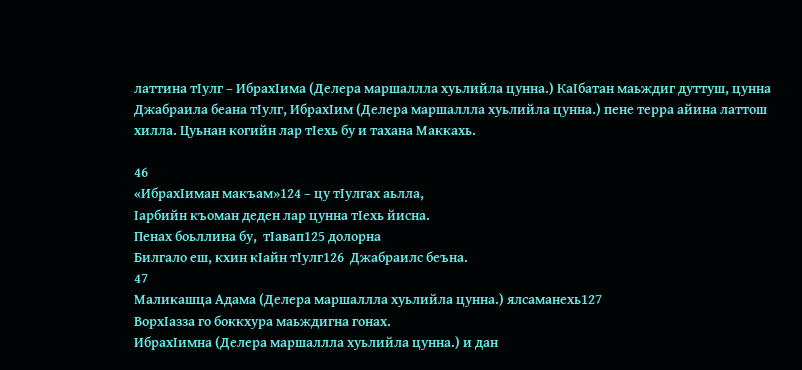латтина тIулг – ИбрахIима (Делера маршаллла хуьлийла цунна.) КаIбатан маьждиг дуттуш, цунна Джабраила беана тIулг, ИбрахIим (Делера маршаллла хуьлийла цунна.) пене терра айина латтош хилла. Цуьнан когийн лар тIехь бу и тахана Маккахь.

46
«ИбрахIиман макъам»124 – цу тIулгах аьлла,
Iарбийн къоман деден лар цунна тIехь йисна.
Пенах боьллина бу,  тIавап125 долорна
Билгало еш, кхин кIайн тIулг126  Джабраилс беъна.
47
Маликашца Адама (Делера маршаллла хуьлийла цунна.) ялсаманехь127
ВорхIазза го боккхура маьждигна гонах.
ИбрахIимна (Делера маршаллла хуьлийла цунна.) и дан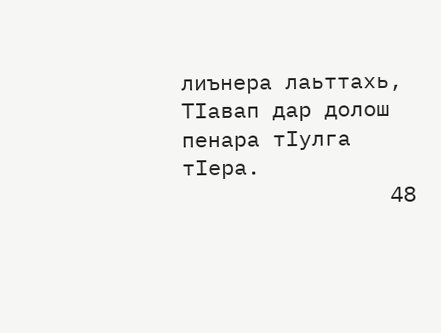лиънера лаьттахь,
ТIавап дар долош пенара тIулга тIера.
                48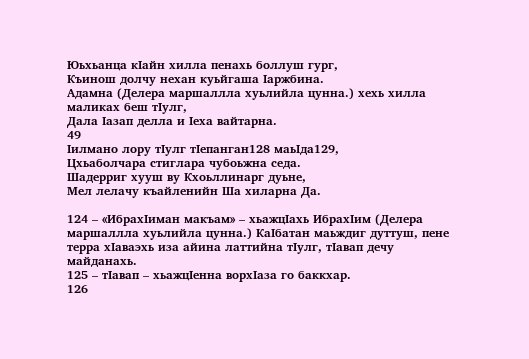Юьхьанца кIайн хилла пенахь боллуш гург,
Къинош долчу нехан куьйгаша Iаржбина.
Адамна (Делера маршаллла хуьлийла цунна.) хехь хилла маликах беш тIулг,
Дала Iазап делла и Iеха вайтарна.
49
Iилмано лору тIулг тIепанган128 маьIда129,
Цхьаболчара стиглара чубоьжна седа.
Шадерриг хууш ву Кхоьллинарг дуьне,
Мел лелачу къайленийн Ша хиларна Да.

124 – «ИбрахIиман макъам» – хьажцIахь ИбрахIим (Делера маршаллла хуьлийла цунна.) КаIбатан маьждиг дуттуш, пене терра хIаваэхь иза айина латтийна тIулг, тIавап дечу майданахь.
125 – тIавап – хьажцIенна ворхIаза го баккхар.
126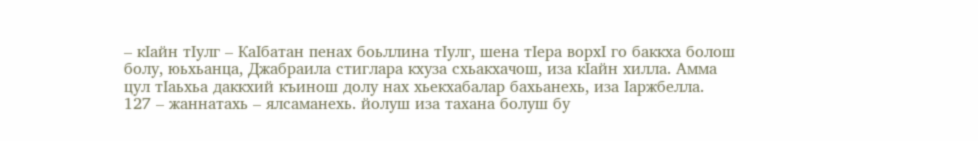– кIайн тIулг – КаIбатан пенах боьллина тIулг, шена тIера ворхI го баккха болош болу, юьхьанца, Джабраила стиглара кхуза схьакхачош, иза кIайн хилла. Амма цул тIаьхьа даккхий къинош долу нах хьекхабалар бахьанехь, иза Iаржбелла.
127 – жаннатахь – ялсаманехь. йолуш иза тахана болуш бу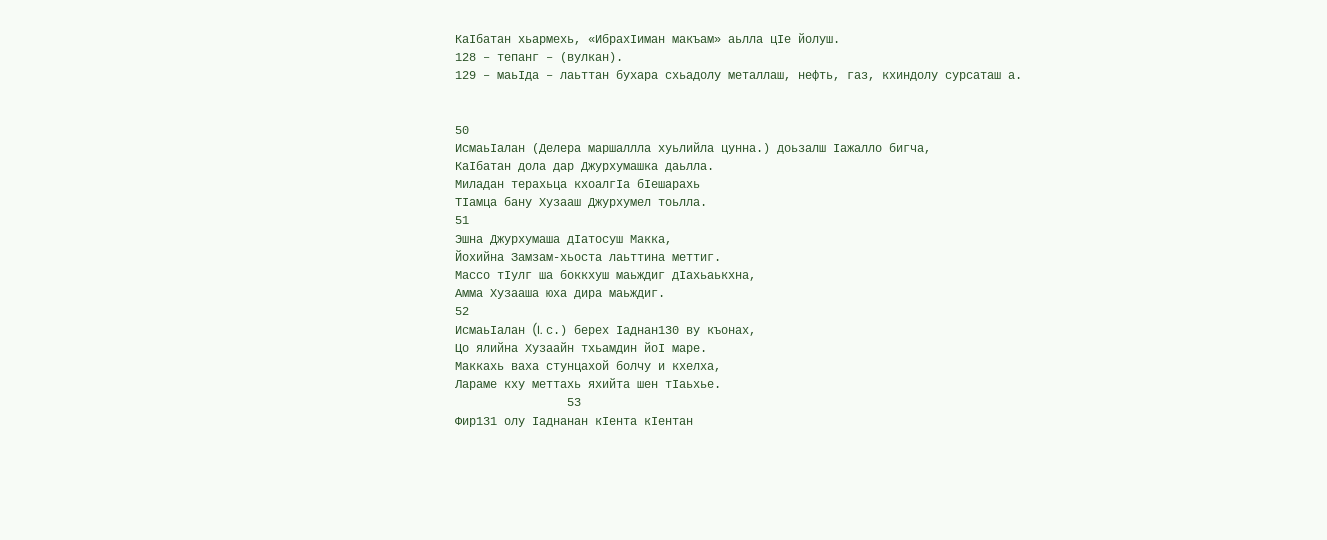КаIбатан хьармехь, «ИбрахIиман макъам» аьлла цIе йолуш.
128 – тепанг – (вулкан).
129 – маьIда – лаьттан бухара схьадолу металлаш, нефть, газ, кхиндолу сурсаташ а.


50
ИсмаьIалан (Делера маршаллла хуьлийла цунна.) доьзалш Iажалло бигча,
КаIбатан дола дар Джурхумашка даьлла.
Миладан терахьца кхоалгIа бIешарахь
ТIамца бану Хузааш Джурхумел тоьлла.
51
Эшна Джурхумаша дIатосуш Макка,
Йохийна Замзам-хьоста лаьттина меттиг.
Массо тIулг ша боккхуш маьждиг дIахьаькхна,
Амма Хузааша юха дира маьждиг.
52
ИсмаьIалан (I. с.) берех Iаднан130 ву къонах,
Цо ялийна Хузаайн тхьамдин йоI маре.
Маккахь ваха стунцахой болчу и кхелха,
Лараме кху меттахь яхийта шен тIаьхье.
                53
Фир131 олу Iаднанан кIента кIентан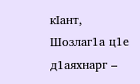кIант,
Шозлаг1а ц1е д1аяхнарг –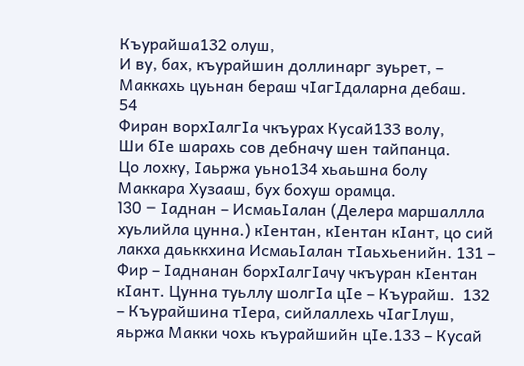Къурайша132 олуш,
И ву, бах, къурайшин доллинарг зуьрет, –
Маккахь цуьнан бераш чIагIдаларна дебаш.
54
Фиран ворхIалгIа чкъурах Кусай133 волу,
Ши бIе шарахь сов дебначу шен тайпанца.
Цо лохку, Iаьржа уьно134 хьаьшна болу
Маккара Хузааш, бух бохуш орамца.
130 – Iаднан – ИсмаьIалан (Делера маршаллла хуьлийла цунна.) кIентан, кIентан кIант, цо сий лакха даьккхина ИсмаьIалан тIаьхьенийн. 131 – Фир – Iаднанан борхIалгIачу чкъуран кIентан кIант. Цунна туьллу шолгIа цIе – Къурайш.  132 – Къурайшина тIера, сийлаллехь чIагIлуш, яьржа Макки чохь къурайшийн цIе.133 – Кусай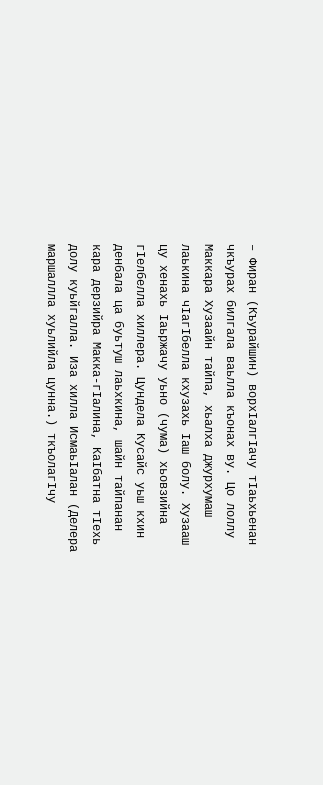– Фиран (Къурайшин) ворхIалгIачу тIаьхьенан чкъурах билгала ваьлла къонах ву. Цо лоллу Маккара Хузаайн тайпа, хьалха джурхумаш лаькина чIагIбелла кхузахь Iаш болу. Хузааш цу хенахь Iаьржачу уьно (чума) хьовзийна гIелбелла хиллера. Цундела Кусайс уьш кхин денбала ца буьтуш лаьхкина, шайн тайпанан кара дерзийра Макка-гIалина, КаIбатна тIехь долу куьйгалла. Иза хилла ИсмаьIалан (Делера маршаллла хуьлийла цунна.) ткъолагIчу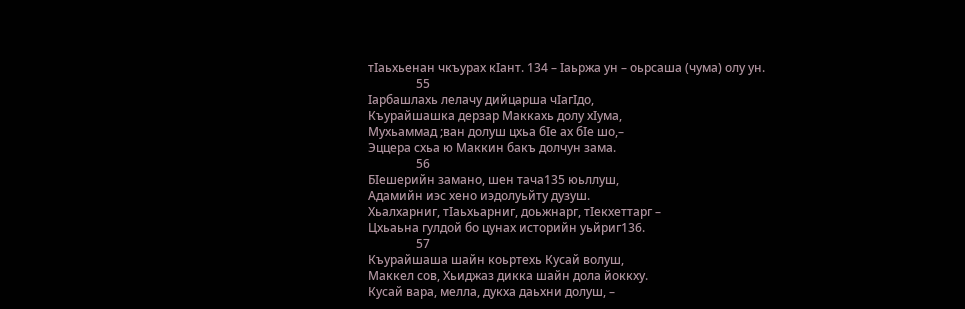тIаьхьенан чкъурах кIант. 134 – Iаьржа ун – оьрсаша (чума) олу ун.
                55
Iарбашлахь лелачу дийцарша чIагIдо,
Къурайшашка дерзар Маккахь долу хIума,
Мухьаммад ;ван долуш цхьа бIе ах бIе шо,–
Эццера схьа ю Маккин бакъ долчун зама.
                56
БIешерийн замано, шен тача135 юьллуш,
Адамийн иэс хено иэдолуьйту дузуш.
Хьалхарниг, тIаьхьарниг, доьжнарг, тIекхеттарг –
Цхьаьна гулдой бо цунах историйн уьйриг136.
                57
Къурайшаша шайн коьртехь Кусай волуш,
Маккел сов, Хьиджаз дикка шайн дола йоккху.
Кусай вара, мелла, дукха даьхни долуш, –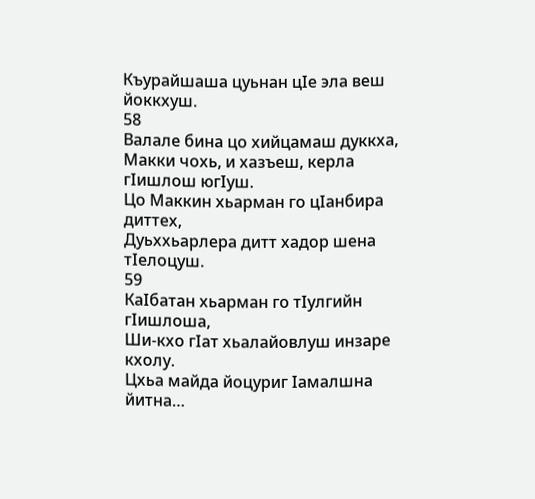Къурайшаша цуьнан цIе эла веш йоккхуш.
58
Валале бина цо хийцамаш дуккха,
Макки чохь, и хазъеш, керла гIишлош югIуш.
Цо Маккин хьарман го цIанбира диттех,
Дуьххьарлера дитт хадор шена тIелоцуш.
59
КаIбатан хьарман го тIулгийн гIишлоша,
Ши-кхо гIат хьалайовлуш инзаре кхолу.
Цхьа майда йоцуриг Iамалшна йитна…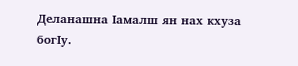Деланашна Iамалш ян нах кхуза богIу.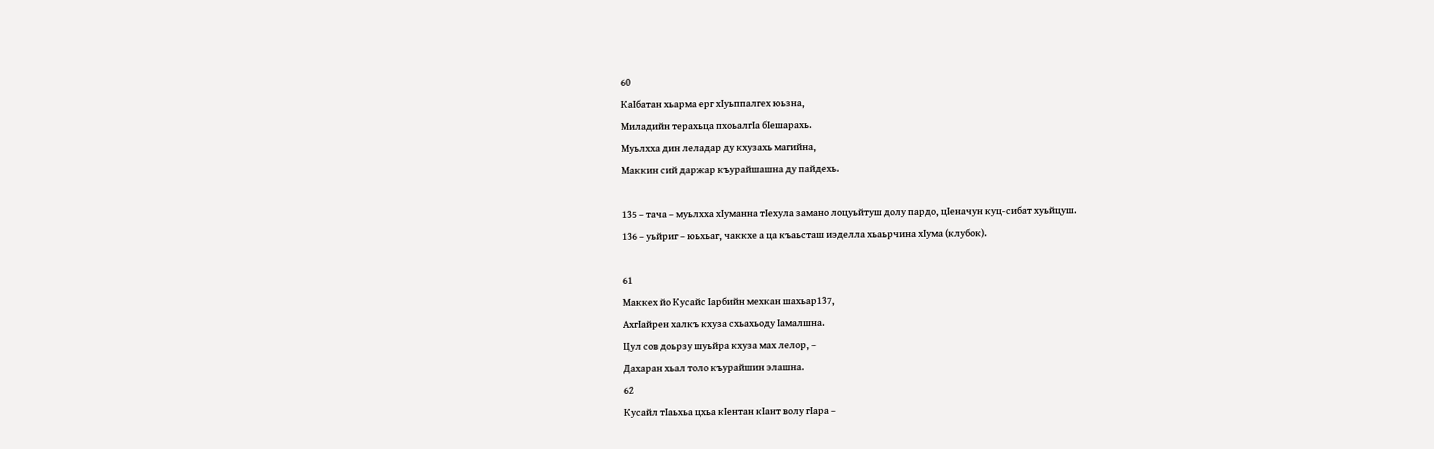60
КаIбатан хьарма ерг хIуьппалгех юьзна,
Миладийн терахьца пхоьалгIа бIешарахь.
Муьлхха дин леладар ду кхузахь магийна,
Маккин сий даржар къурайшашна ду пайдехь.

135 – тача – муьлхха хIуманна тIехула замано лоцуьйтуш долу пардо, цIеначун куц-сибат хуьйцуш.
136 – уьйриг – юьхьаг, чаккхе а ца къаьсташ иэделла хьаьрчина хIума (клубок).

61
Маккех йо Кусайс Iарбийн мехкан шахьар137,
АхгIайрен халкъ кхуза схьахьоду Iамалшна.
Цул сов доьрзу шуьйра кхуза мах лелор, –
Дахаран хьал толо къурайшин элашна.
62
Кусайл тIаьхьа цхьа кIентан кIант волу гIара –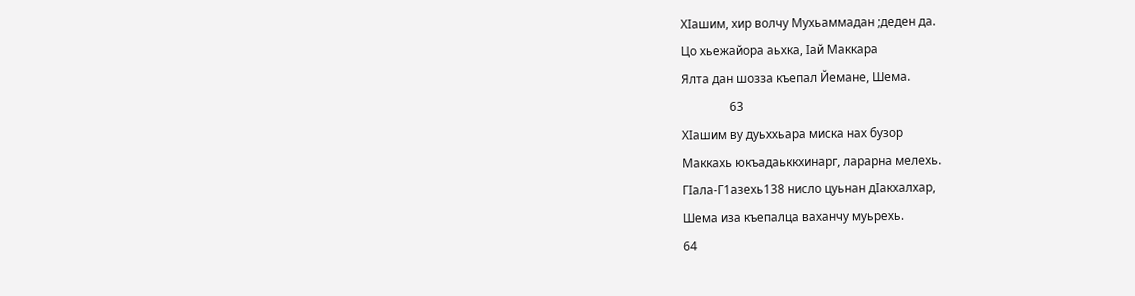ХIашим, хир волчу Мухьаммадан ;деден да.
Цо хьежайора аьхка, Iай Маккара
Ялта дан шозза къепал Йемане, Шема.
                63
ХIашим ву дуьххьара миска нах бузор
Маккахь юкъадаьккхинарг, ларарна мелехь.
ГIала-Г1азехь138 нисло цуьнан дIакхалхар,
Шема иза къепалца ваханчу муьрехь.
64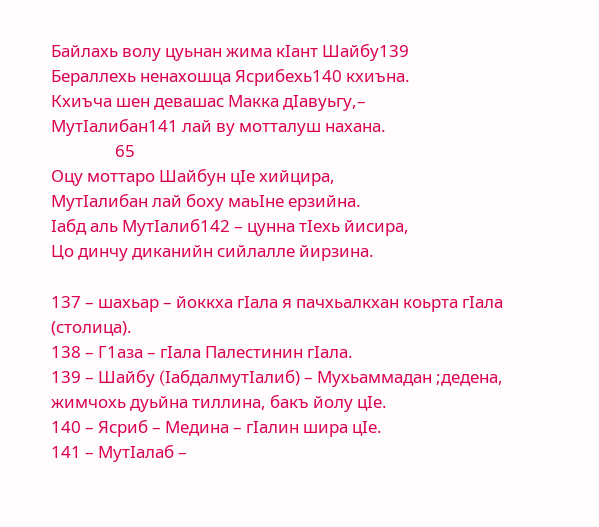Байлахь волу цуьнан жима кIант Шайбу139
Бераллехь ненахошца Ясрибехь140 кхиъна.
Кхиъча шен девашас Макка дIавуьгу,–
МутIалибан141 лай ву мотталуш нахана.
                65
Оцу моттаро Шайбун цIе хийцира,
МутIалибан лай боху маьIне ерзийна.
Iабд аль МутIалиб142 – цунна тIехь йисира,
Цо динчу диканийн сийлалле йирзина.

137 – шахьар – йоккха гIала я пачхьалкхан коьрта гIала (столица).
138 – Г1аза – гIала Палестинин гIала.
139 – Шайбу (IабдалмутIалиб) – Мухьаммадан ;дедена, жимчохь дуьйна тиллина, бакъ йолу цIе.
140 – Ясриб – Медина – гIалин шира цIе.
141 – МутIалаб –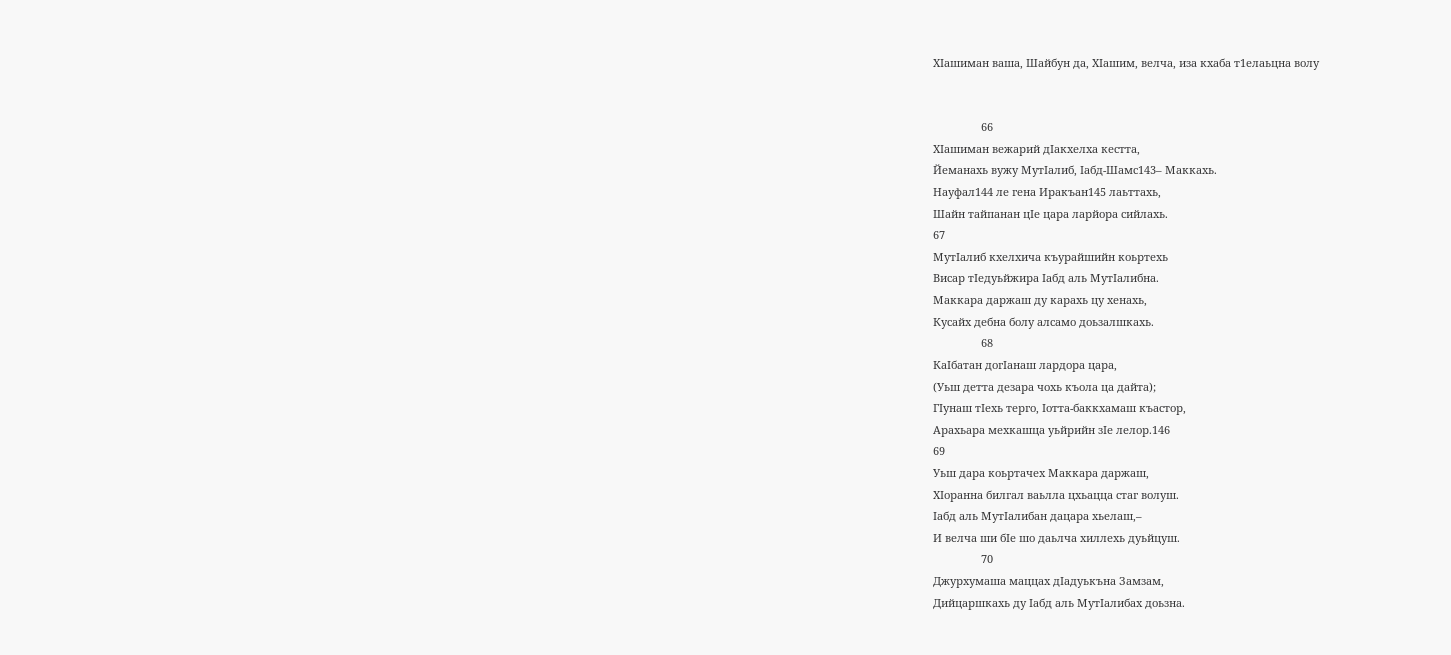ХIашиман ваша, Шайбун да, ХIашим, велча, иза кхаба т1елаьцна волу


                66
ХIашиман вежарий дIакхелха кестта,
Йеманахь вужу МутIалиб, Iабд-Шамс143– Маккахь.
Науфал144 ле гена Иракъан145 лаьттахь,
Шайн тайпанан цIе цара ларйора сийлахь.
67
МутIалиб кхелхича къурайшийн коьртехь
Висар тIедуьйжира Iабд аль МутIалибна.
Маккара даржаш ду карахь цу хенахь,
Кусайх дебна болу алсамо доьзалшкахь.
                68
КаIбатан догIанаш лардора цара,
(Уьш детта дезара чохь къола ца дайта);
ГIунаш тIехь терго, Iотта-баккхамаш къастор,
Арахьара мехкашца уьйрийн зIе лелор.146
69
Уьш дара коьртачех Маккара даржаш,
ХIоранна билгал ваьлла цхьацца стаг волуш.
Iабд аль МутIалибан дацара хьелаш,–
И велча ши бIе шо даьлча хиллехь дуьйцуш.
                70
Джурхумаша маццах дIадуькъна Замзам,
Дийцаршкахь ду Iабд аль МутIалибах доьзна.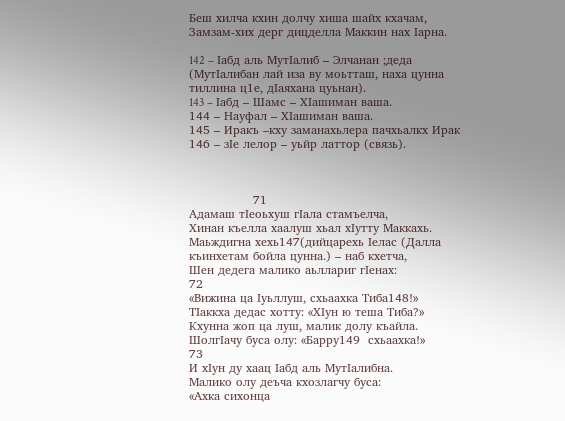Беш хилча кхин долчу хиша шайх кхачам,
Замзам-хих дерг дицделла Маккин нах Iарна.

142 – Iабд аль МутIалиб – Элчанан ;деда (МутIалибан лай иза ву моьтташ, наха цунна тиллина ц1е, дIаяхана цуьнан).
143 – Iабд – Шамс – ХIашиман ваша.
144 – Науфал – ХIашиман ваша.
145 – Иракъ –кху заманахьлера пачхьалкх Ирак
146 – зIе лелор – уьйр латтор (связь).



                71
Адамаш тIеоьхуш гIала стамъелча,
Хинан къелла хаалуш хьал хIутту Маккахь.
Маьждигна хехь147(дийцарехь Iелас (Далла къинхетам бойла цунна.) – наб кхетча,
Шен дедега малико аьллариг гIенах:
72
«Вижина ца Iуьллуш, схьаахка Тиба148!»
ТIаккха дедас хотту: «ХIун ю теша Тиба?»
Кхунна жоп ца луш, малик долу къайла.
ШолгIачу буса олу: «Барру149  схьаахка!»
73
И хIун ду хаац Iабд аль МутIалибна.
Малико олу деъча кхозлагчу буса:
«Ахка сихонца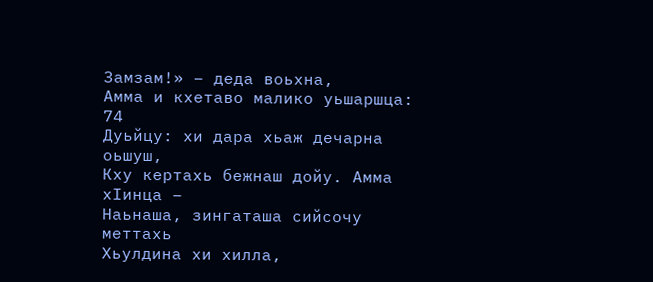Замзам!» – деда воьхна,
Амма и кхетаво малико уьшаршца:
74
Дуьйцу: хи дара хьаж дечарна оьшуш,
Кху кертахь бежнаш дойу. Амма хIинца –
Наьнаша, зингаташа сийсочу меттахь
Хьулдина хи хилла,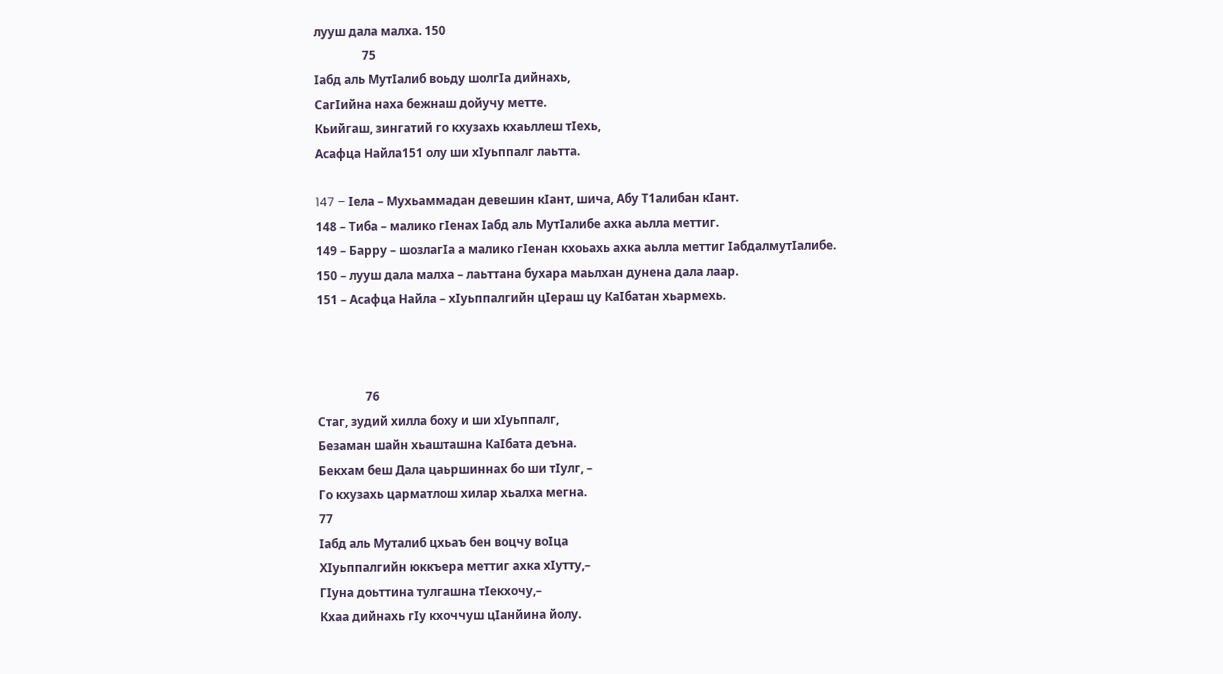лууш дала малха. 150
                75
Iабд аль МутIалиб воьду шолгIа дийнахь,
СагIийна наха бежнаш дойучу метте.
Кьийгаш, зингатий го кхузахь кхаьллеш тIехь,
Асафца Найла151 олу ши хIуьппалг лаьтта.

147 – Iела – Мухьаммадан девешин кIант, шича, Абу Т1алибан кIант.
148 – Тиба – малико гIенах Iабд аль МутIалибе ахка аьлла меттиг.
149 – Барру – шозлагIа а малико гIенан кхоьахь ахка аьлла меттиг IабдалмутIалибе.
150 – лууш дала малха – лаьттана бухара маьлхан дунена дала лаар.
151 – Асафца Найла – хIуьппалгийн цIераш цу КаIбатан хьармехь.



                76
Стаг, зудий хилла боху и ши хIуьппалг,
Безаман шайн хьашташна КаIбата деъна.
Бекхам беш Дала цаьршиннах бо ши тIулг, –
Го кхузахь царматлош хилар хьалха мегна.
77
Iабд аль Муталиб цхьаъ бен воцчу воIца
ХIуьппалгийн юккъера меттиг ахка хIутту,–
ГIуна доьттина тулгашна тIекхочу,–
Кхаа дийнахь гIу кхоччуш цIанйина йолу.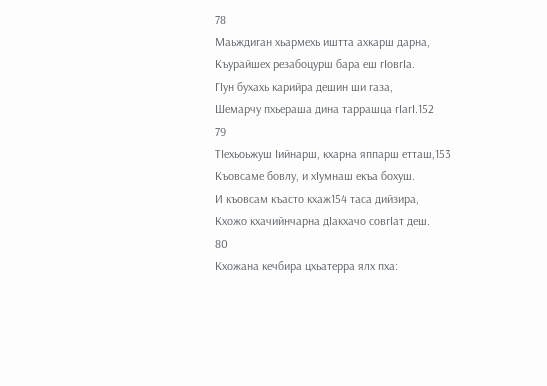78
Маьждиган хьармехь иштта ахкарш дарна,
Къурайшех резабоцурш бара еш гIовгIа.
ГIун бухахь карийра дешин ши газа,
Шемарчу пхьераша дина таррашца гIагI.152
79
ТIехьоьжуш Iийнарш, кхарна яппарш етташ,153
Къовсаме бовлу, и хIумнаш екъа бохуш.
И къовсам къасто кхаж154 таса дийзира,
Кхожо кхачийнчарна дIакхачо совгIат деш.
80
Кхожана кечбира цхьатерра ялх пха: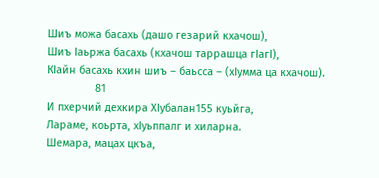Шиъ можа басахь (дашо гезарий кхачош),
Шиъ Iаьржа басахь (кхачош таррашца гIагI),
КIайн басахь кхин шиъ – баьсса – (хIумма ца кхачош).
                81
И пхерчий дехкира ХIубалан155 куьйга,
Лараме, коьрта, хIуьппалг и хиларна.
Шемара, мацах цкъа,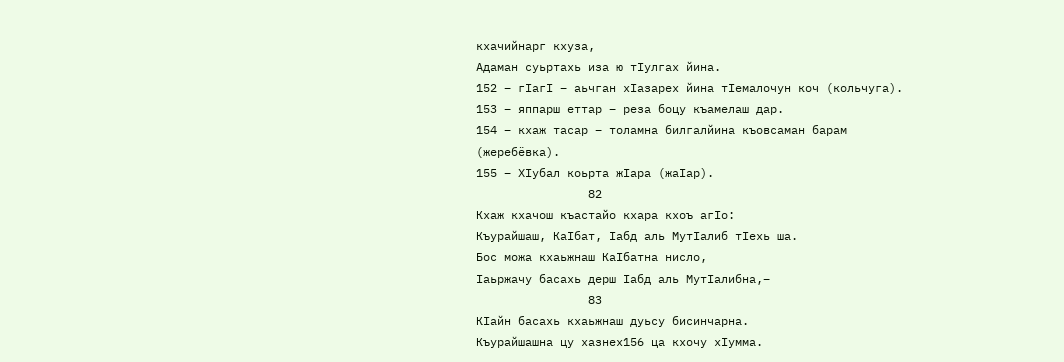кхачийнарг кхуза,
Адаман суьртахь иза ю тIулгах йина.
152 – гIагI – аьчган хIазарех йина тIемалочун коч (кольчуга).
153 – яппарш еттар – реза боцу къамелаш дар.
154 – кхаж тасар – толамна билгалйина къовсаман барам (жеребёвка).
155 – ХIубал коьрта жIара (жаIар).
                82
Кхаж кхачош къастайо кхара кхоъ агIо:
Къурайшаш, КаIбат, Iабд аль МутIалиб тIехь ша.
Бос можа кхаьжнаш КаIбатна нисло,
Iаьржачу басахь дерш Iабд аль МутIалибна,–
                83
КIайн басахь кхаьжнаш дуьсу бисинчарна.
Къурайшашна цу хазнех156 ца кхочу хIумма.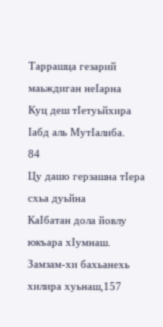Таррашца гезарий маьждиган неIарна
Куц деш тIетуьйхира Iабд аль МутIалиба.
84
Цу дашо герзашна тIера схьа дуьйна
КаIбатан дола йовлу юкъара хIумнаш.
Замзам-хи бахьанехь хилира хуьнаш,157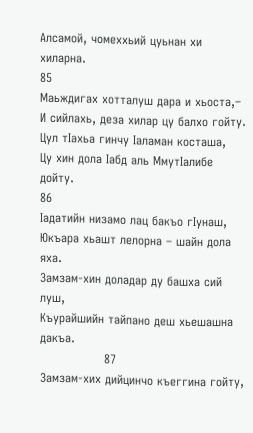Алсамой, чомеххьий цуьнан хи хиларна.
85
Маьждигах хотталуш дара и хьоста,–
И сийлахь, деза хилар цу балхо гойту.
Цул тIахьа гинчу Iаламан косташа,
Цу хин дола Iабд аль МмутIалибе дойту.
86
Iадатийн низамо лац бакъо гIунаш,
Юкъара хьашт лелорна – шайн дола яха.
Замзам-хин доладар ду башха сий луш,
Къурайшийн тайпано деш хьешашна дакъа.
                87
Замзам-хих дийцинчо къеггина гойту,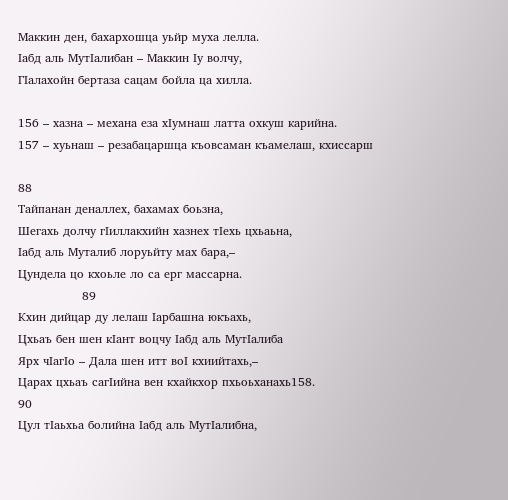Маккин ден, бахархошца уьйр муха лелла.
Iабд аль МутIалибан – Маккин Iу волчу,
ГIалахойн бертаза сацам бойла ца хилла.

156 – хазна – механа еза хIумнаш латта охкуш карийна.
157 – хуьнаш – резабацаршца къовсаман къамелаш, кхиссарш

88
Тайпанан деналлех, бахамах боьзна,
Шегахь долчу гIиллакхийн хазнех тIехь цхьаьна,
Iабд аль Муталиб лоруьйту мах бара,–
Цундела цо кхоьле ло са ерг массарна.
                89
Кхин дийцар ду лелаш Iарбашна юкъахь,
Цхьаъ бен шен кIант воцчу Iабд аль МутIалиба
Ярх чIагIо – Дала шен итт воI кхиийтахь,–
Царах цхьаъ сагIийна вен кхайкхор пхьоьханахь158.
90
Цул тIаьхьа болийна Iабд аль МутIалибна,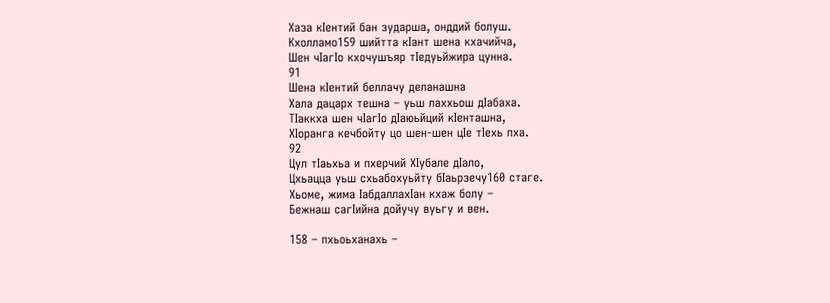Хаза кIентий бан зударша, онддий болуш.
Кхолламо159 шийтта кIант шена кхачийча,
Шен чIагIо кхочушъяр тIедуьйжира цунна.
91
Шена кIентий беллачу деланашна
Хала дацарх тешна – уьш лаххьош дIабаха.
ТIаккха шен чIагIо дIаюьйций кIенташна,
ХIоранга кечбойту цо шен-шен цIе тIехь пха.
92
Цул тIаьхьа и пхерчий ХIубале дIало,
Цхьацца уьш схьабохуьйту бIаьрзечу160 стаге.
Хьоме, жима IабдаллахIан кхаж болу –
Бежнаш сагIийна дойучу вуьгу и вен.

158 – пхьоьханахь –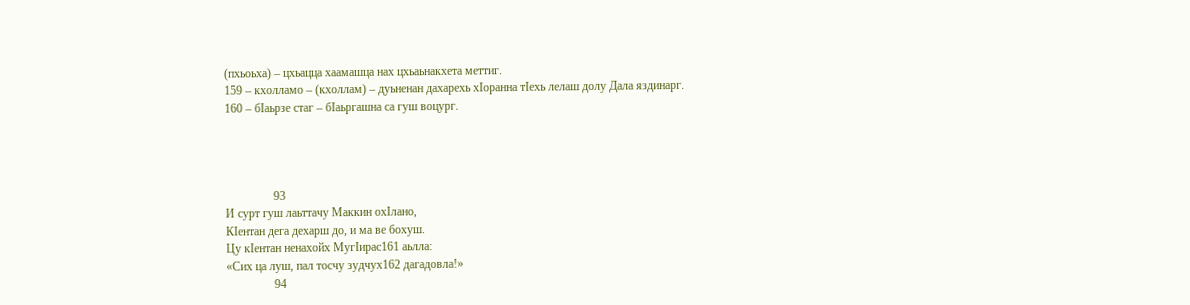(пхьоьха) – цхьацца хаамашца нах цхьаьнакхета меттиг.
159 – кхолламо – (кхоллам) – дуьненан дахарехь хIоранна тIехь лелаш долу Дала яздинарг.
160 – бIаьрзе стаг – бIаьргашна са гуш воцург.




                93
И сурт гуш лаьттачу Маккин охIлано,
КIентан дега дехарш до, и ма ве бохуш.
Цу кIентан ненахойх МугIирас161 аьлла:
«Сих ца луш, пал тосчу зудчух162 дагадовла!»
                94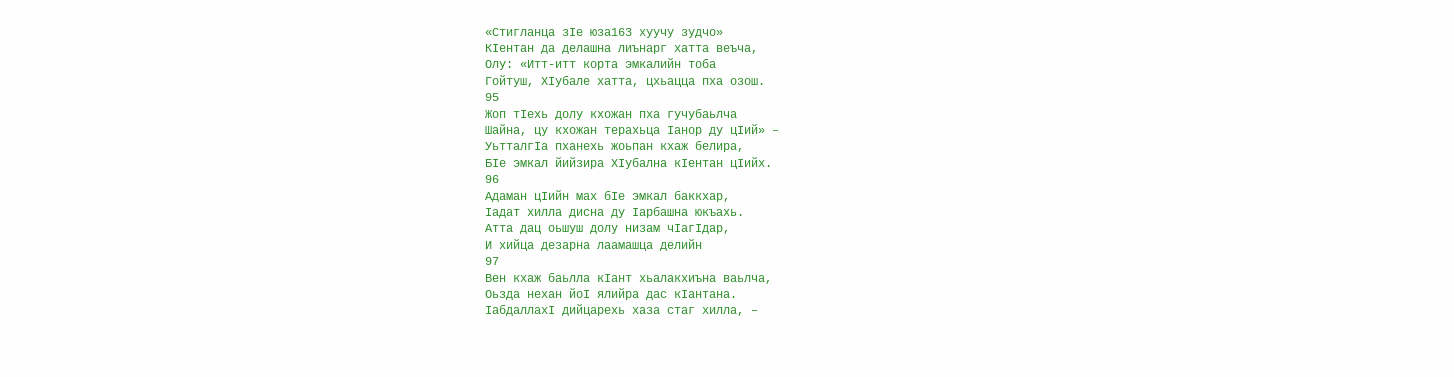«Стигланца зIе юза163 хуучу зудчо»
КIентан да делашна лиънарг хатта веъча,
Олу: «Итт-итт корта эмкалийн тоба
Гойтуш, ХIубале хатта, цхьацца пха озош.
95
Жоп тIехь долу кхожан пха гучубаьлча
Шайна, цу кхожан терахьца Iанор ду цIий» –
УьтталгIа пханехь жоьпан кхаж белира,
БIе эмкал йийзира ХIубална кIентан цIийх.
96
Адаман цIийн мах бIе эмкал баккхар,
Iадат хилла дисна ду Iарбашна юкъахь.
Атта дац оьшуш долу низам чIагIдар,
И хийца дезарна лаамашца делийн
97
Вен кхаж баьлла кIант хьалакхиъна ваьлча,
Оьзда нехан йоI ялийра дас кIантана.
IабдаллахI дийцарехь хаза стаг хилла, –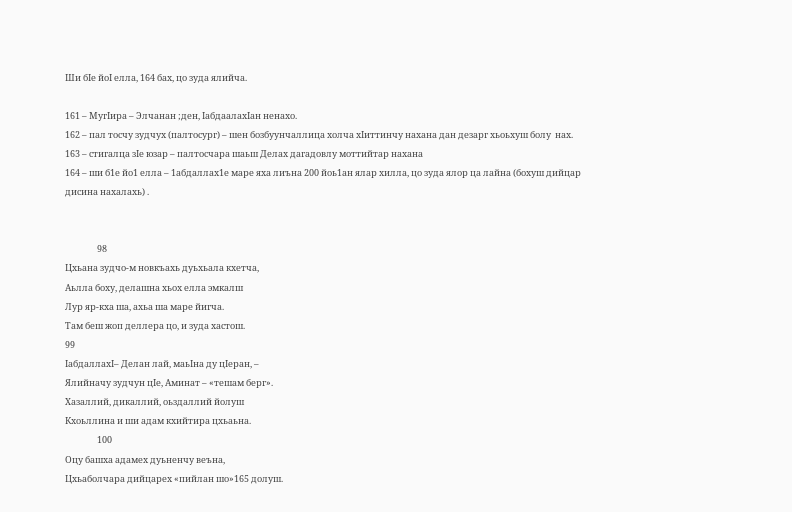Ши бIе йоI елла, 164 бах, цо зуда ялийча.

161 – МугIира – Элчанан ;ден, IабдаалахIан ненахо.
162 – пал тосчу зудчух (палтосург) – шен бозбуунчаллица холча хIиттинчу нахана дан дезарг хьоьхуш болу  нах.
163 – стигалца зIе юзар – палтосчара шаьш Делах дагадовлу моттийтар нахана
164 – ши б1е йо1 елла – 1абдаллах1е маре яха лиъна 200 йоь1ан ялар хилла, цо зуда ялор ца лайна (бохуш дийцар дисина нахалахь) .


                98
Цхьана зудчо-м новкъахь дуьхьала кхетча,
Аьлла боху, делашна хьох елла эмкалш
Лур яр-кха ша, ахьа ша маре йигча.
Там беш жоп деллера цо, и зуда хастош.
99
IабдаллахI– Делан лай, маьIна ду цIеран, –
Ялийначу зудчун цIе, Аминат – «тешам берг».
Хазаллий, дикаллий, оьздаллий йолуш
Кхоьллина и ши адам кхийтира цхьаьна.
                100
Оцу башха адамех дуьненчу веъна,
Цхьаболчара дийцарех «пийлан шо»165 долуш.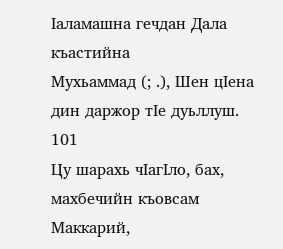Iаламашна гечдан Дала къастийна
Мухьаммад (; .), Шен цIена дин даржор тIе дуьллуш.
101
Цу шарахь чIагIло, бах, махбечийн къовсам
Маккарий,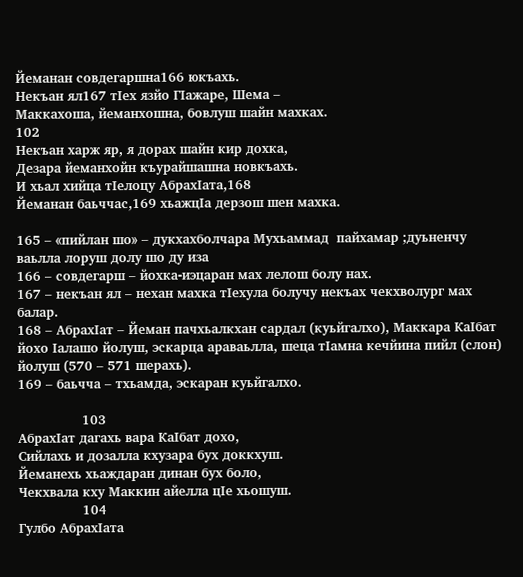Йеманан совдегаршна166 юкъахь.
Некъан ял167 тIех язйо ГIажаре, Шема –
Маккахоша, йеманхошна, бовлуш шайн махках.
102
Некъан харж яр, я дорах шайн кир дохка,
Дезара йеманхойн къурайшашна новкъахь.
И хьал хийца тIелоцу АбрахIата,168
Йеманан баьччас,169 хьажцIа дерзош шен махка.

165 – «пийлан шо» – дукхахболчара Мухьаммад  пайхамар ;дуьненчу ваьлла лоруш долу шо ду иза
166 – совдегарш – йохка-иэцаран мах лелош болу нах.
167 – некъан ял – нехан махка тIехула болучу некъах чекхволург мах балар.
168 – АбрахIат – Йеман пачхьалкхан сардал (куьйгалхо), Маккара КаIбат йохо Iалашо йолуш, эскарца араваьлла, шеца тIамна кечйина пийл (слон) йолуш (570 – 571 шерахь).
169 – баьчча – тхьамда, эскаран куьйгалхо.

                103
АбрахIат дагахь вара КаIбат дохо,
Сийлахь и дозалла кхузара бух доккхуш.
Йеманехь хьаждаран динан бух боло,
Чекхвала кху Маккин айелла цIе хьошуш.
                104
Гулбо АбрахIата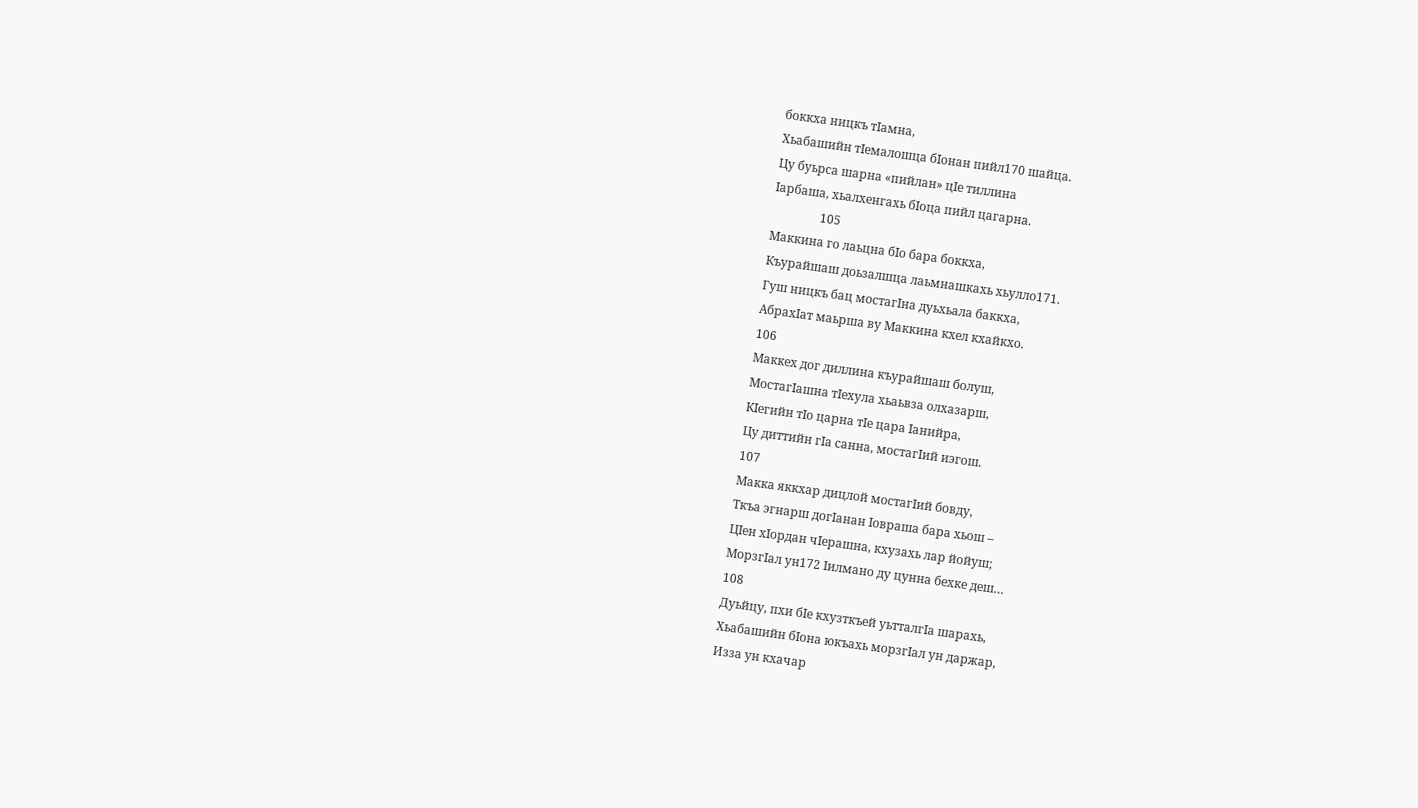боккха ницкъ тIамна,
Хьабашийн тIемалошца бIонан пийл170 шайца.
Цу буьрса шарна «пийлан» цIе тиллина
Iарбаша, хьалхенгахь бIоца пийл цагарна.
                105
Маккина го лаьцна бIо бара боккха,
Къурайшаш доьзалшца лаьмнашкахь хьулло171.
Гуш ницкъ бац мостагIна дуьхьала баккха,
АбрахIат маьрша ву Маккина кхел кхайкхо.
106
Маккех дог диллина къурайшаш болуш,
МостагIашна тIехула хьаьвза олхазарш,
КIегийн тIо царна тIе цара Iанийра,
Цу диттийн гIа санна, мостагIий иэгош.
107
Макка яккхар дицлой мостагIий бовду,
Ткъа эгнарш догIанан Iовраша бара хьош –
ЦIен хIордан чIерашна, кхузахь лар йойуш;
МорзгIал ун172 Iилмано ду цунна бехке деш…
108
Дуьйцу, пхи бIе кхузткъей уьтталгIа шарахь,
Хьабашийн бIона юкъахь морзгIал ун даржар,
Изза ун кхачар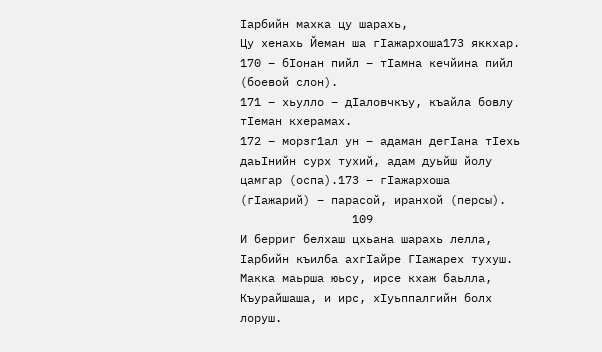Iарбийн махка цу шарахь,
Цу хенахь Йеман ша гIажархоша173 яккхар.
170 – бIонан пийл – тIамна кечйина пийл (боевой слон).
171 – хьулло – дIаловчкъу, къайла бовлу тIеман кхерамах.
172 – морзг1ал ун – адаман дегIана тIехь даьIнийн сурх тухий, адам дуьйш йолу цамгар (оспа).173 – гIажархоша (гIажарий) – парасой, иранхой (персы).
                109
И берриг белхаш цхьана шарахь лелла,
Iарбийн къилба ахгIайре ГIажарех тухуш.
Макка маьрша юьсу, ирсе кхаж баьлла,
Къурайшаша, и ирс, хIуьппалгийн болх лоруш.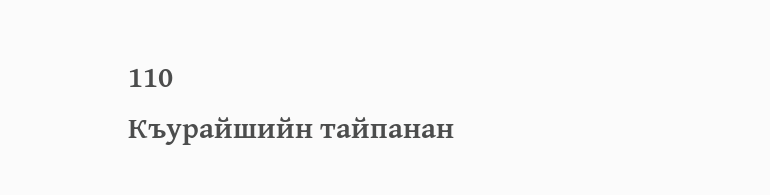110
Къурайшийн тайпанан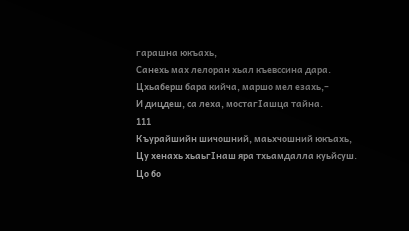гарашна юкъахь,
Санехь мах лелоран хьал къевссина дара.
Цхьаберш бара кийча, маршо мел езахь,–
И дицдеш, са леха, мостагIашца тайна.
111
Къурайшийн шичошний, маьхчошний юкъахь,
Цу хенахь хьаьгIнаш яра тхьамдалла куьйсуш.
Цо бо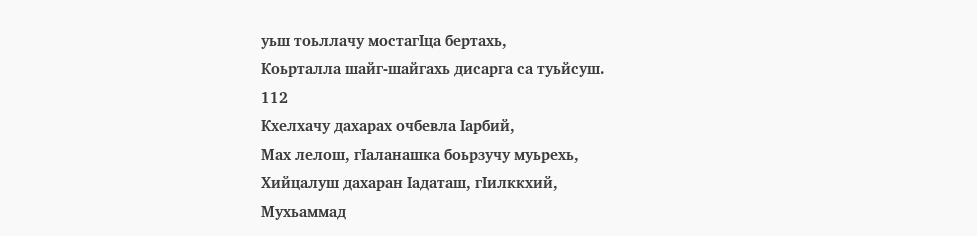уьш тоьллачу мостагIца бертахь,
Коьрталла шайг-шайгахь дисарга са туьйсуш.
112
Кхелхачу дахарах очбевла Iарбий,
Мах лелош, гIаланашка боьрзучу муьрехь,
Хийцалуш дахаран Iадаташ, гIилккхий,
Мухьаммад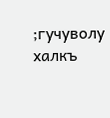;гучуволу  халкъ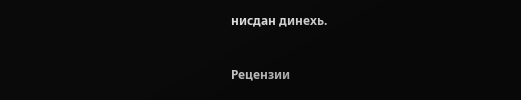нисдан динехь.


Рецензии